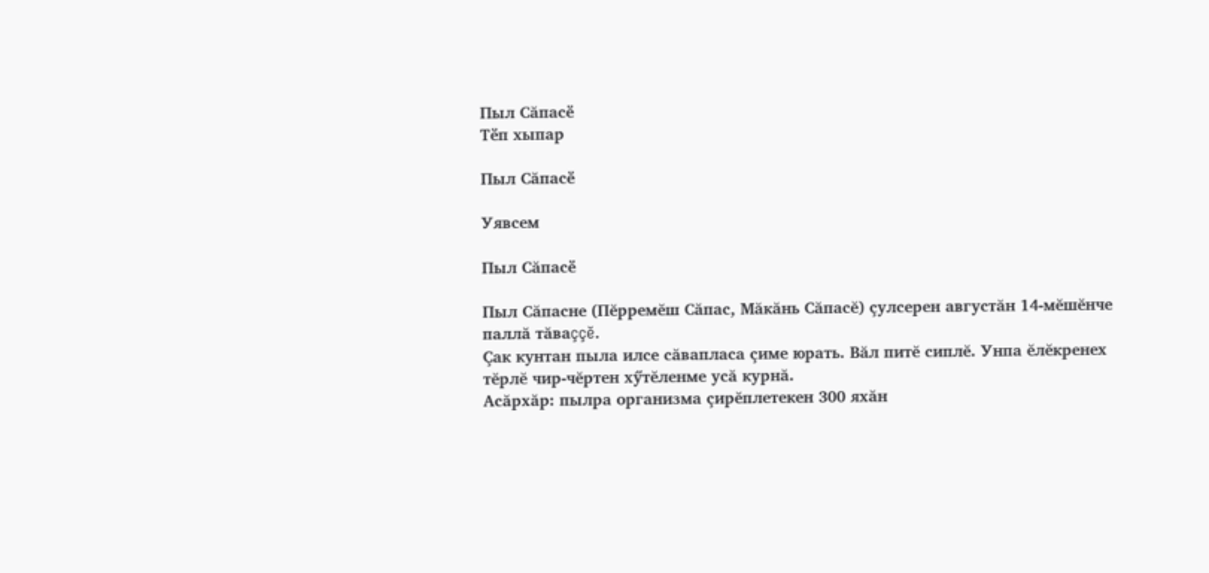Пыл Сăпасӗ
Тӗп хыпар

Пыл Сăпасӗ

Уявсем

Пыл Сăпасӗ

Пыл Căпасне (Пĕрремĕш Сăпас, Мăкăнь Сăпасĕ) çулсерен августăн 14-мĕшĕнче паллă тăваççĕ.
Çак кунтан пыла илсе сăвапласа çиме юрать. Вăл питĕ сиплĕ. Унпа ĕлĕкренех тĕрлĕ чир-чĕртен хӳтĕленме усă курнă.
Асăрхăр: пылра организма çирĕплетекен 300 яхăн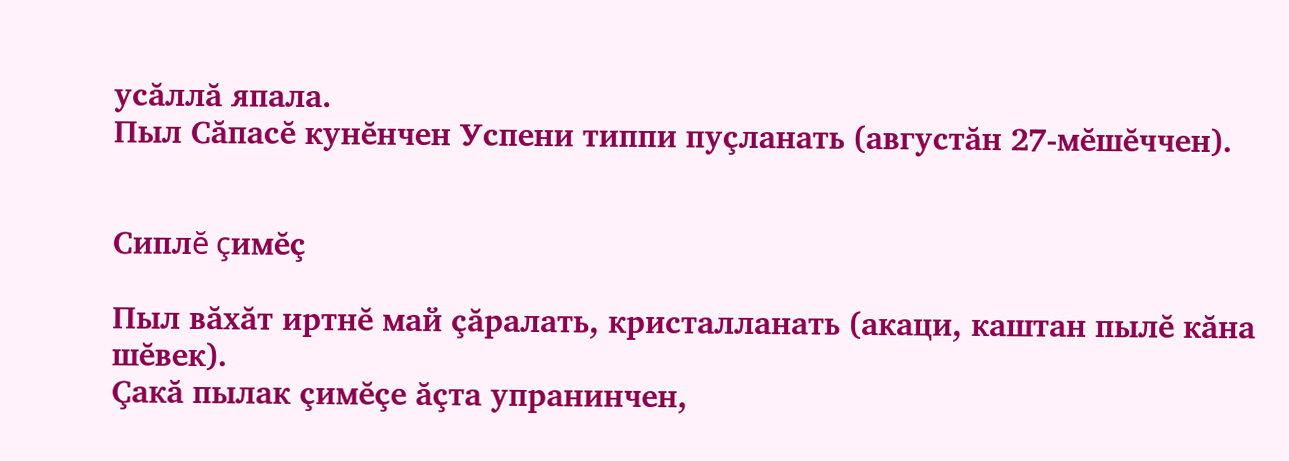усăллă япала.
Пыл Сăпасĕ кунĕнчен Успени типпи пуçланать (августăн 27-мĕшĕччен).


Сиплĕ çимĕç

Пыл вăхăт иртнĕ май çăралать, кристалланать (акаци, каштан пылĕ кăна шĕвек).
Çакă пылак çимĕçе ăçта упранинчен,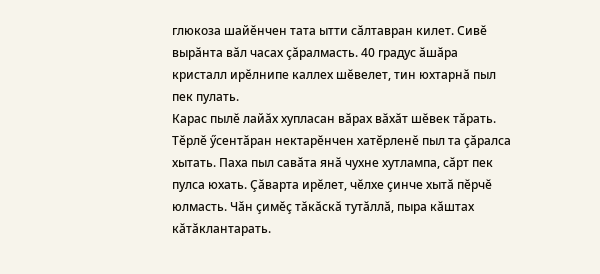глюкоза шайĕнчен тата ытти сăлтавран килет. Сивĕ вырăнта вăл часах çăралмасть. 40 градус ăшăра кристалл ирĕлнипе каллех шĕвелет, тин юхтарнă пыл пек пулать.
Карас пылĕ лайăх хупласан вăрах вăхăт шĕвек тăрать. Тĕрлĕ ӳсентăран нектарĕнчен хатĕрленĕ пыл та çăралса хытать. Паха пыл савăта янă чухне хутлампа, сăрт пек пулса юхать. Çăварта ирĕлет, чĕлхе çинче хытă пĕрчĕ юлмасть. Чăн çимĕç тăкăскă тутăллă, пыра кăштах кăтăклантарать.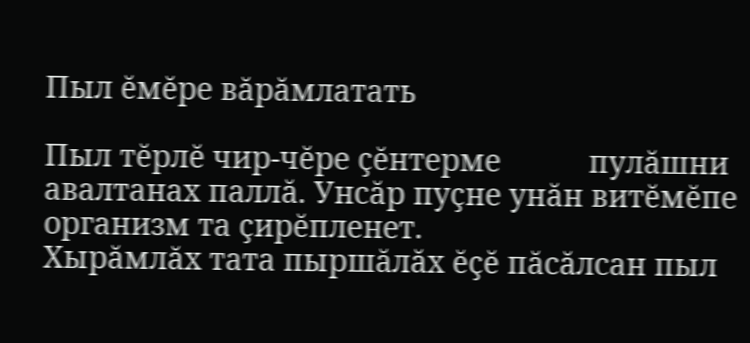Пыл ĕмĕре вăрăмлатать

Пыл тĕрлĕ чир-чĕре çĕнтерме           пулăшни авалтанах паллă. Унсăр пуçне унăн витĕмĕпе организм та çирĕпленет.
Хырăмлăх тата пыршăлăх ĕçĕ пăсăлсан пыл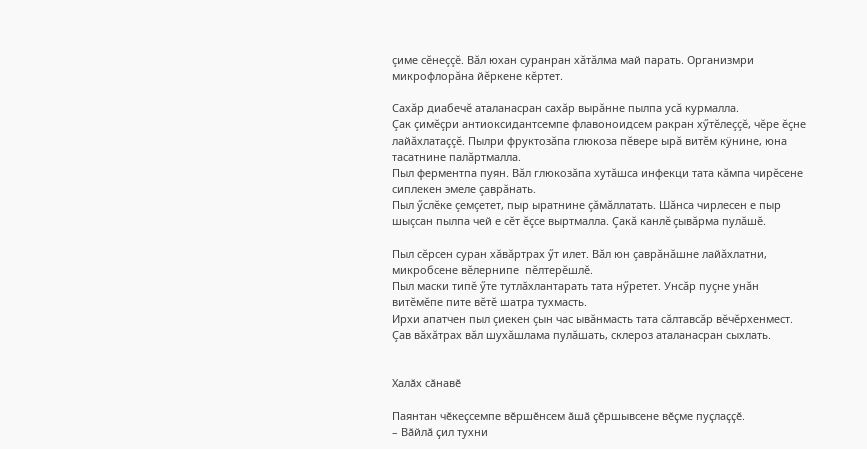çиме сĕнеççĕ. Вăл юхан суранран хăтăлма май парать. Организмри микрофлорăна йĕркене кĕртет.

Сахăр диабечĕ аталанасран сахăр вырăнне пылпа усă курмалла.
Çак çимĕçри антиоксидантсемпе флавоноидсем ракран хӳтĕлеççĕ, чĕре ĕçне лайăхлатаççĕ. Пылри фруктозăпа глюкоза пĕвере ырă витĕм кÿнине, юна тасатнине палăртмалла.
Пыл ферментпа пуян. Вăл глюкозăпа хутăшса инфекци тата кăмпа чирĕсене сиплекен эмеле çаврăнать.
Пыл ӳслĕке çемçетет, пыр ыратнине çăмăллатать. Шăнса чирлесен е пыр шыçсан пылпа чей е сĕт ĕçсе выртмалла. Çакă канлĕ çывăрма пулăшĕ.

Пыл сĕрсен суран хăвăртрах ӳт илет. Вăл юн çаврăнăшне лайăхлатни, микробсене вĕлернипе  пĕлтерĕшлĕ.
Пыл маски типĕ ӳте тутлăхлантарать тата нӳретет. Унсăр пуçне унăн витĕмĕпе пите вĕтĕ шатра тухмасть.
Ирхи апатчен пыл çиекен çын час ывăнмасть тата сăлтавсăр вĕчĕрхенмест.
Çав вăхăтрах вăл шухăшлама пулăшать, склероз аталанасран сыхлать.


Халӑх сӑнавӗ

Паянтан чӗкеҫсемпе вӗршӗнсем ӑшӑ ҫӗршывсене вӗҫме пуҫлаҫҫӗ.
– Вӑйлӑ ҫил тухни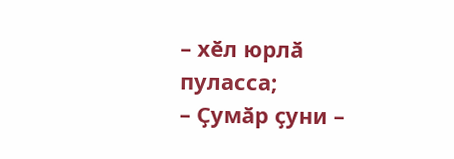– хӗл юрлӑ пуласса;
– Ҫумӑр ҫуни –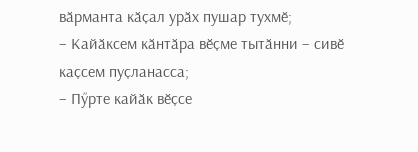вӑрманта кӑҫал урӑх пушар тухмӗ;
– Кайӑксем кӑнтӑра вӗҫме тытӑнни – сивӗ каҫсем пуҫланасса;
– Пӳрте кайӑк вӗҫсе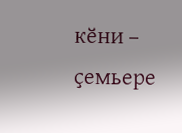кӗни – ҫемьере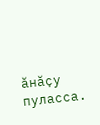ӑнӑҫу пуласса.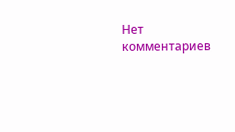Нет комментариев